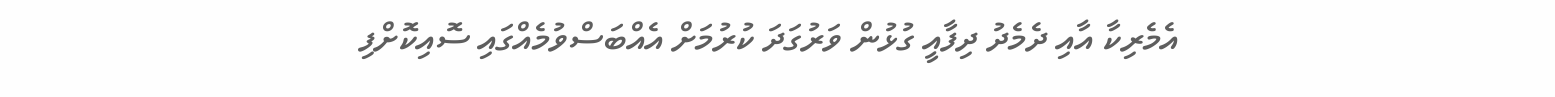އެމެރިކާ އާއި ދެމެދު ދިފާއީ ގުޅުން ވަރުގަދަ ކުރުމަށް އެއްބަސްވުމެއްގައި ސޮއިކޮށްފި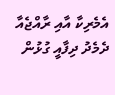އެމެރިކާ އާއި ރާއްޖެއާ ދެމެދު ދިފާއީ ގުޅުން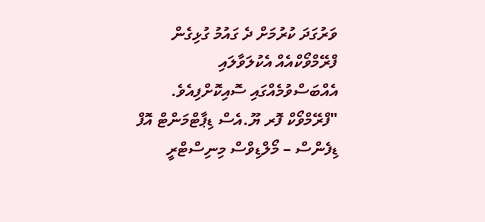ވަރުގަދަ ކުރުމަށް ދެ ގައުމު ގުޅިގެން ފްރޭމްވޯކްއެއް އެކުލަވާލައި އެއްބަސްވުމެއްގައި ސޮއިކޮށްފިއެވެ.
"ފްރޭމްވޯކް ފޮރ ޔޫ.އެސް ޑިޕާޓްމަންޓް އޮފް ޑިފެންސް – މޯލްޑިވްސް މިނިސްޓްރީ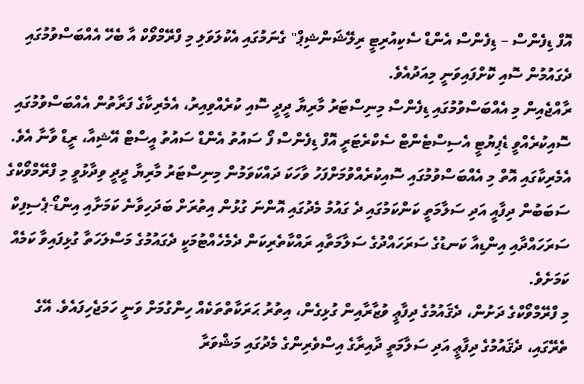އޮފް ޑިފެންސް – ޑިފެންސް އެންޑް ސެކިއުރިޓީ ރިލޭޝަންޝިޕް" ގެނަމުގައި އެކުލަވަލި މި ފްރޭމްވޯކް އާ ބެހޭ އެއްބަސްވުމުގައި ދެގައުމުން ސޮއި ކޮށްފައިވަނީ މިއަދުއެވެ.
ރާއްޖެއިން މި އެއްބަސްވުމުގައި ޑިފެންސް މިނިސްޓަރު މާރިޔާ ދީދީ ސޮއި ކުރެއްވިއިރު، އެމެރިކާގެ ފަރާތުން އެއްބަސްވުމުގައި ސޮއިކުރެއްވީ ޑެޕިޔުޓީ އެސިސްޓެންޓް ސެކްރެޓަރީ އޮފް ޑިފެންސް ފޯ ސައުތު އެންޑް ސައުތު އީސްޓް އޭޝިއާ، ރީޑް ވާނާ އެވެ.
އެމެރިކާގައި އޮތް މި އެއްބަސްވުމުގައި ސޮއިކުރެއްވުމަށްފަހު ވާހަކަ ދައްކަވަމުން މިނިސްޓަރު މާރިޔާ ދީދީ ވިދާޅުވީ މި ފްރޭމްވޯކްގެ ސަބަބުން ދިފާއީ އަދި ސަލާމަތީ ކަންކަމުގައި ދެ ގައުމު މެދުގައި އޮންނަ ގުޅުން އިތުރަށް ބަދަހިވާނެ ކަމަށާއި އިންޑޯ-ޕެސިފިކް ސަރަހައްދާއި އިންޑިއާ ކަނޑުގެ ސަރަހައްދުގެ ސަލާމަތާއި ރައްކާތެރިކަން ދެމެހެއްޓުމަކީ ދެގައުމުގެ މަސްލަހަތާ ގުޅިފައިވާ ކަމެއް ކަމަށެވެ.
މި ފްރޭމްވޯކްގެ ދަށުން، ދެޤައުމުގެ ދިފާޢީ ވުޒާރާއިން ގުޅިގެން، އިތުރު ޙަރަކާތްތަކެއް ހިންގުމަށް ވަނީ ހަމަޖެހިފައެވެ. އޭގެ ތެރޭގައި، ދެޤައުމުގެ ދިފާޢީ އަދި ސަލާމަތީ ދާއިރާގެ އިސްވެރިންގެ މެދުގައި މަޝްވަރާ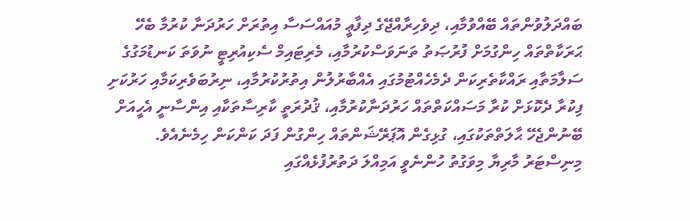ބައްދަލުވުންތައް ބޭއްވުމާއި، ދިވެހިރާއްޖޭގެ ދިފާޢީ މުއައްސަސާ އިތުރަށް ހަރުދަނާ ކުރުމާ ބެހޭ ޙަރަކާތްތައް ހިންގުމަށް ފުރުޞަތު ތަނަވަސްކުރުމާއި، މެރިޓައިމް ސެކިއުރިޓީ ނުވަތަ ކަނޑުމަގުގެ ސަލާމަތާއި ރައްކާތެރިކަން ދެމެހެއްޓުމުގައި އެއްބާރުލުން އިތުރުކުރުމާއި، ނިރުބަވެރިކަމާއި ހަރުކަށި ފިކުރާ ދެކޮޅަށް ކުރާ މަސައްކަތްތައް ހަރުދަނާކުރުމާއި، ޤުދުރަތީ ކާރިސާތަކާއި އިންސާނީ އެހީއަށް ބޭނުންޖެހޭ ޙާލަތްތަކުގައި، ގުޅިގެން އޮޕަރޭޝަންތައް ހިންގުން ފަދަ ކަންކަން ހިމެނެއެވެ.
މިނިސްޓަރު މާރިޔާ މިވަގުތު ހުންނެވީ އަމިއްލަ ދަތުރުފުޅެއްގައި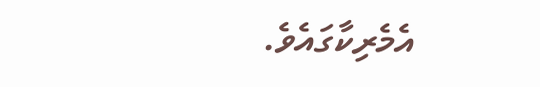އެމެރިކާގައެވެ.